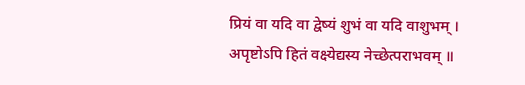प्रियं वा यदि वा द्वेष्यं शुभं वा यदि वाशुभम् । अपृष्टोऽपि हितं वक्ष्येद्यस्य नेच्छेत्पराभवम् ॥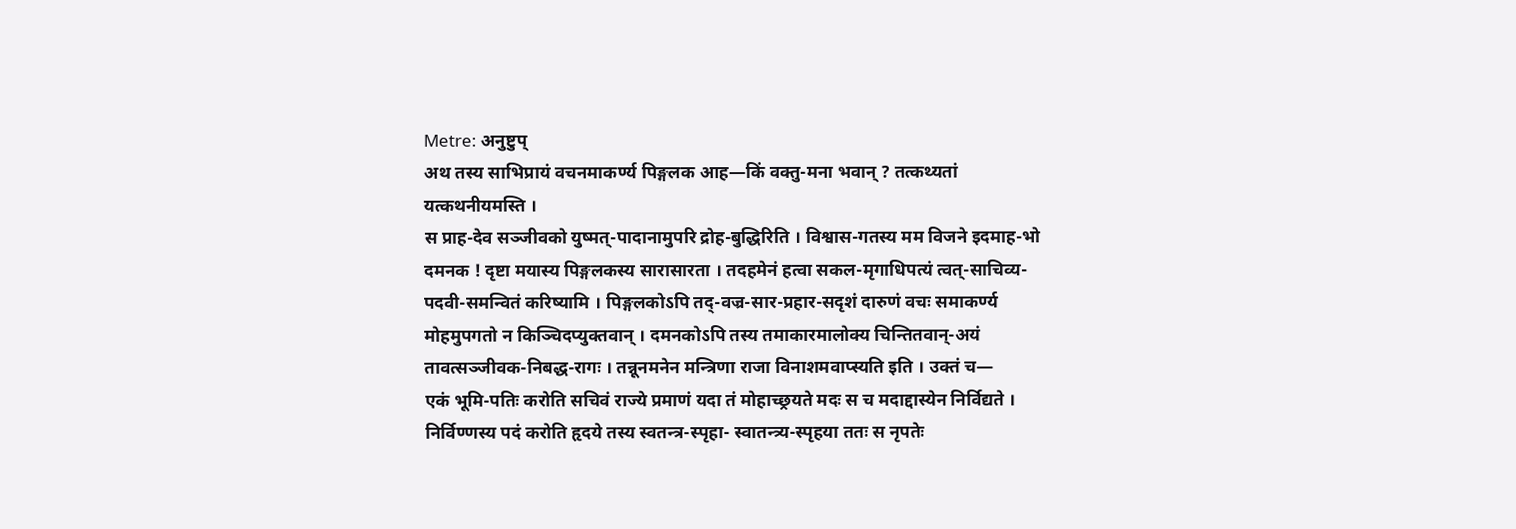Metre: अनुष्टुप्
अथ तस्य साभिप्रायं वचनमाकर्ण्य पिङ्गलक आह—किं वक्तु-मना भवान् ? तत्कथ्यतां यत्कथनीयमस्ति ।
स प्राह-देव सञ्जीवको युष्मत्-पादानामुपरि द्रोह-बुद्धिरिति । विश्वास-गतस्य मम विजने इदमाह-भो दमनक ! दृष्टा मयास्य पिङ्गलकस्य सारासारता । तदहमेनं हत्वा सकल-मृगाधिपत्यं त्वत्-साचिव्य-पदवी-समन्वितं करिष्यामि । पिङ्गलकोऽपि तद्-वज्र-सार-प्रहार-सदृशं दारुणं वचः समाकर्ण्य मोहमुपगतो न किञ्चिदप्युक्तवान् । दमनकोऽपि तस्य तमाकारमालोक्य चिन्तितवान्-अयं तावत्सञ्जीवक-निबद्ध-रागः । तन्नूनमनेन मन्त्रिणा राजा विनाशमवाप्स्यति इति । उक्तं च—
एकं भूमि-पतिः करोति सचिवं राज्ये प्रमाणं यदा तं मोहाच्छ्रयते मदः स च मदाद्दास्येन निर्विद्यते । निर्विण्णस्य पदं करोति हृदये तस्य स्वतन्त्र-स्पृहा- स्वातन्त्र्य-स्पृहया ततः स नृपतेः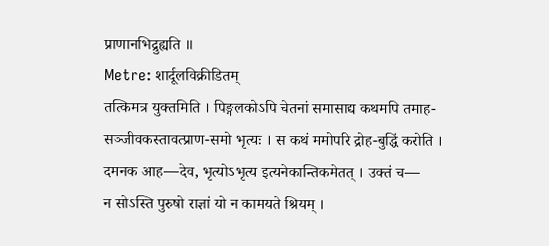प्राणानभिद्रुह्यति ॥
Metre: शार्दूलविक्रीडितम्
तत्किमत्र युक्तमिति । पिङ्गलकोऽपि चेतनां समासाद्य कथमपि तमाह-सञ्जीवकस्तावत्प्राण-समो भृत्यः । स कथं ममोपरि द्रोह-बुद्धिं करोति ।
दमनक आह—देव, भृत्योऽभृत्य इत्यनेकान्तिकमेतत् । उक्तं च—
न सोऽस्ति पुरुषो राज्ञां यो न कामयते श्रियम् ।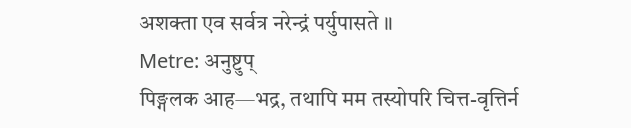अशक्ता एव सर्वत्र नरेन्द्रं पर्युपासते ॥
Metre: अनुष्टुप्
पिङ्गलक आह—भद्र, तथापि मम तस्योपरि चित्त-वृत्तिर्न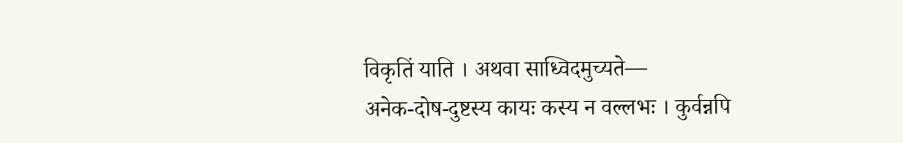विकृतिं याति । अथवा साध्विदमुच्यते—
अनेक-दोष-दुष्टस्य कायः कस्य न वल्लभः । कुर्वन्नपि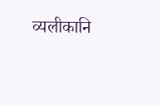व्यलीकानि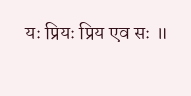यः प्रियः प्रिय एव सः ॥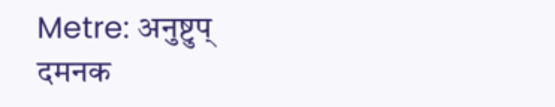Metre: अनुष्टुप्
दमनक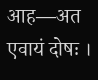आह—अत एवायं दोषः ।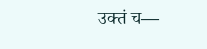उक्तं च—